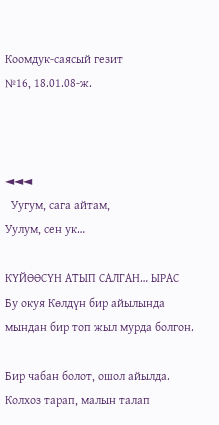Коомдук-саясый гезит
№16, 18.01.08-ж.



◄◄◄
  Уугум, сага айтам,
Уулум, сен ук…

КҮЙӨӨСҮН АТЫП САЛГАН… ЫРАС
Бу окуя Көлдүн бир айылында мындан бир топ жыл мурда болгон.

Бир чабан болот, ошол айылда. Колхоз тарап, малын талап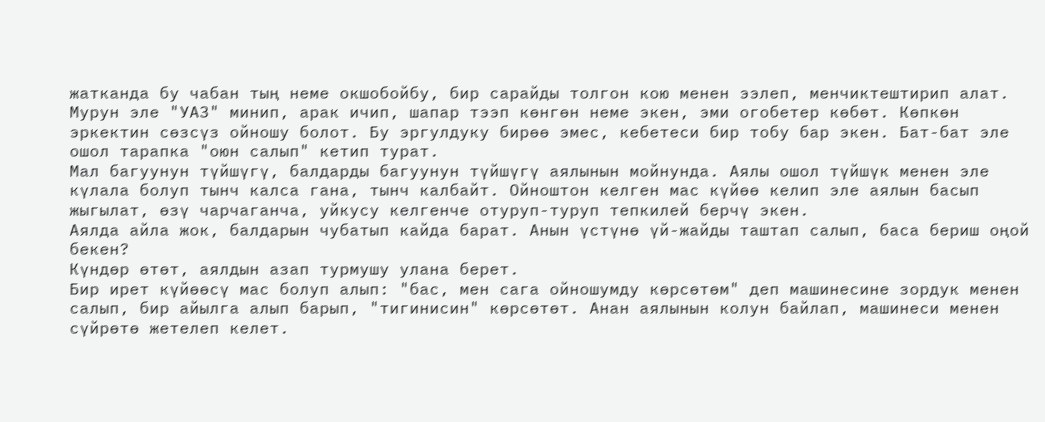жатканда бу чабан тың неме окшобойбу, бир сарайды толгон кою менен ээлеп, менчиктештирип алат. Мурун эле "УАЗ" минип, арак ичип, шапар тээп көнгөн неме экен, эми огобетер көбөт. Көпкөн эркектин сөзсүз ойношу болот. Бу эргулдуку бирөө эмес, кебетеси бир тобу бар экен. Бат-бат эле ошол тарапка "оюн салып" кетип турат.
Мал багуунун түйшүгү, балдарды багуунун түйшүгү аялынын мойнунда. Аялы ошол түйшүк менен эле күлала болуп тынч калса гана, тынч калбайт. Ойноштон келген мас күйөө келип эле аялын басып жыгылат, өзү чарчаганча, уйкусу келгенче отуруп-туруп тепкилей берчү экен.
Аялда айла жок, балдарын чубатып кайда барат. Анын үстүнө үй-жайды таштап салып, баса бериш оңой бекен?
Күндөр өтөт, аялдын азап турмушу улана берет.
Бир ирет күйөөсү мас болуп алып: "бас, мен сага ойношумду көрсөтөм" деп машинесине зордук менен салып, бир айылга алып барып, "тигинисин" көрсөтөт. Анан аялынын колун байлап, машинеси менен сүйрөтө жетелеп келет.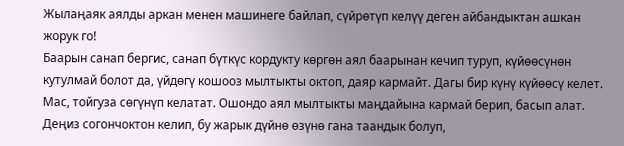Жылаңаяк аялды аркан менен машинеге байлап, сүйрөтүп келүү деген айбандыктан ашкан жорук го!
Баарын санап бергис, санап бүткүс кордукту көргөн аял баарынан кечип туруп, күйөөсүнөн кутулмай болот да, үйдөгү кошооз мылтыкты октоп, даяр кармайт. Дагы бир күнү күйөөсү келет. Мас, тойгуза сөгүнүп келатат. Ошондо аял мылтыкты маңдайына кармай берип, басып алат. Деңиз согончоктон келип, бу жарык дүйнө өзүнө гана таандык болуп,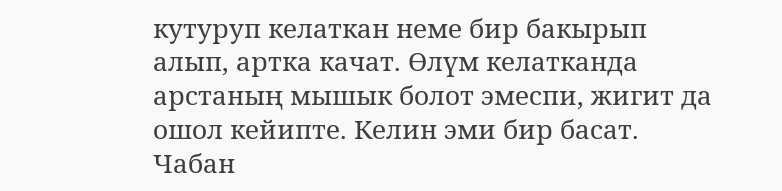кутуруп келаткан неме бир бакырып алып, артка качат. Өлүм келатканда арстаның мышык болот эмеспи, жигит да ошол кейипте. Келин эми бир басат. Чабан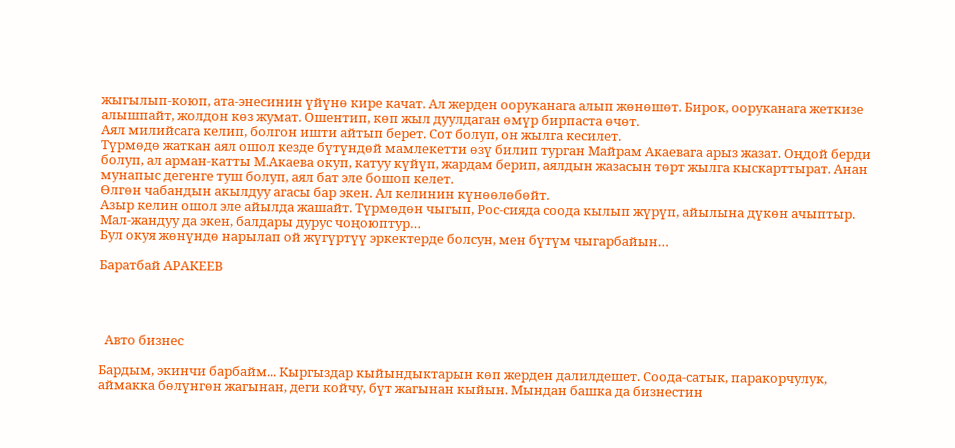жыгылып-коюп, ата-энесинин үйүнө кире качат. Ал жерден ооруканага алып жөнөшөт. Бирок, ооруканага жеткизе алышпайт, жолдон көз жумат. Ошентип, көп жыл дуулдаган өмүр бирпаста өчөт.
Аял милийсага келип, болгон ишти айтып берет. Сот болуп, он жылга кесилет.
Түрмөдө жаткан аял ошол кезде бүтүндөй мамлекетти өзү билип турган Майрам Акаевага арыз жазат. Оңдой берди болуп, ал арман-катты М.Акаева окуп, катуу күйүп, жардам берип, аялдын жазасын төрт жылга кыскарттырат. Анан мунапыс дегенге туш болуп, аял бат эле бошоп келет.
Өлгөн чабандын акылдуу агасы бар экен. Ал келинин күнөөлөбөйт.
Азыр келин ошол эле айылда жашайт. Түрмөдөн чыгып, Рос-сияда соода кылып жүрүп, айылына дүкөн ачыптыр. Мал-жандуу да экен, балдары дурус чоңоюптур…
Бул окуя жөнүндө нарылап ой жүгүртүү эркектерде болсун, мен бүтүм чыгарбайын…

Баратбай АРАКЕЕВ




  Авто бизнес

Бардым, экинчи барбайм... Кыргыздар кыйындыктарын көп жерден далилдешет. Соода-сатык, паракорчулук, аймакка бөлүнгөн жагынан, деги койчу, бүт жагынан кыйын. Мындан башка да бизнестин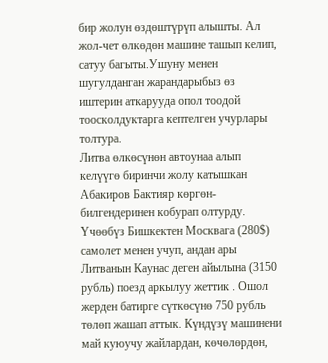бир жолун өздөштүрүп алышты. Ал жол-чет өлкөдөн машине ташып келип, сатуу багыты.Ушуну менен шугулданган жарандарыбыз өз иштерин аткарууда опол тоодой тоосколдуктарга кептелген учурлары толтура.
Литва өлкөсүнөн автоунаа алып келүүгө биринчи жолу катышкан Абакиров Бактияр көргөн-билгендеринен кобурап олтурду.
Үчөөбүз Бишкектен Москвага (280$) самолет менен учуп, андан ары Литванын Каунас деген айылына (3150 рубль) поезд аркылуу жеттик . Ошол жерден батирге сүткөсүнө 750 рубль төлөп жашап аттык. Күндүзү машинени май куюучу жайлардан, көчөлөрдөн,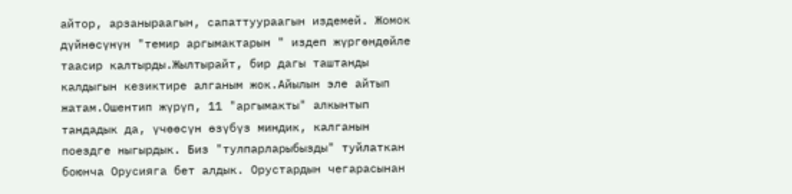айтор, арзаныраагын, сапаттуураагын издемей. Жомок дүйнөсүнүн "темир аргымактарын " издеп жүргөндөйле таасир калтырды.Жылтырайт, бир дагы таштанды калдыгын кезиктире алганым жок.Айылын эле айтып жатам.Ошентип жүрүп, 11 "аргымакты" алкынтып тандадык да, үчөөсүн өзүбүз миндик, калганын поездге ныгырдык. Биз "тулпарларыбызды" туйлаткан боюнча Орусияга бет алдык. Орустардын чегарасынан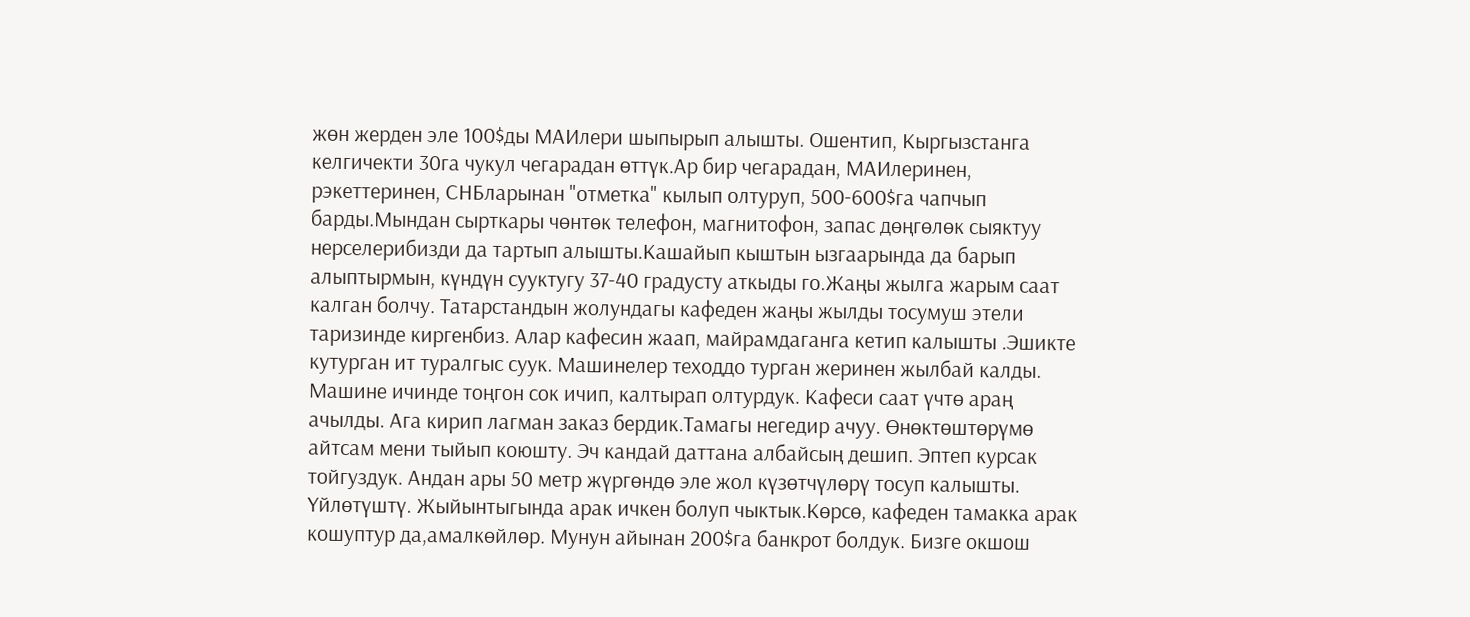жөн жерден эле 100$ды МАИлери шыпырып алышты. Ошентип, Кыргызстанга келгичекти 30га чукул чегарадан өттүк.Ар бир чегарадан, МАИлеринен, рэкеттеринен, СНБларынан "отметка" кылып олтуруп, 500-600$га чапчып барды.Мындан сырткары чөнтөк телефон, магнитофон, запас дөңгөлөк сыяктуу нерселерибизди да тартып алышты.Кашайып кыштын ызгаарында да барып алыптырмын, күндүн сууктугу 37-40 градусту аткыды го.Жаңы жылга жарым саат калган болчу. Татарстандын жолундагы кафеден жаңы жылды тосумуш этели таризинде киргенбиз. Алар кафесин жаап, майрамдаганга кетип калышты .Эшикте кутурган ит туралгыс суук. Машинелер теходдо турган жеринен жылбай калды. Машине ичинде тоңгон сок ичип, калтырап олтурдук. Кафеси саат үчтө араң ачылды. Ага кирип лагман заказ бердик.Тамагы негедир ачуу. Өнөктөштөрүмө айтсам мени тыйып коюшту. Эч кандай даттана албайсың дешип. Эптеп курсак тойгуздук. Андан ары 50 метр жүргөндө эле жол күзөтчүлөрү тосуп калышты. Үйлөтүштү. Жыйынтыгында арак ичкен болуп чыктык.Көрсө, кафеден тамакка арак кошуптур да,амалкөйлөр. Мунун айынан 200$га банкрот болдук. Бизге окшош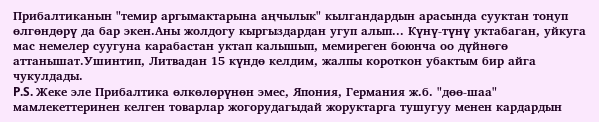Прибалтиканын "темир аргымактарына аңчылык" кылгандардын арасында сууктан тоңуп өлгөндөрү да бар экен.Аны жолдогу кыргыздардан угуп алып... Күнү-түнү уктабаган, уйкуга мас немелер суугуна карабастан уктап калышып, мемиреген боюнча оо дүйнөгө аттанышат.Ушинтип, Литвадан 15 күндө келдим, жалпы короткон убактым бир айга чукулдады.
P.S. Жеке эле Прибалтика өлкөлөрүнөн эмес, Япония, Германия ж.б. "дөө-шаа" мамлекеттеринен келген товарлар жогорудагыдай жоруктарга тушугуу менен кардардын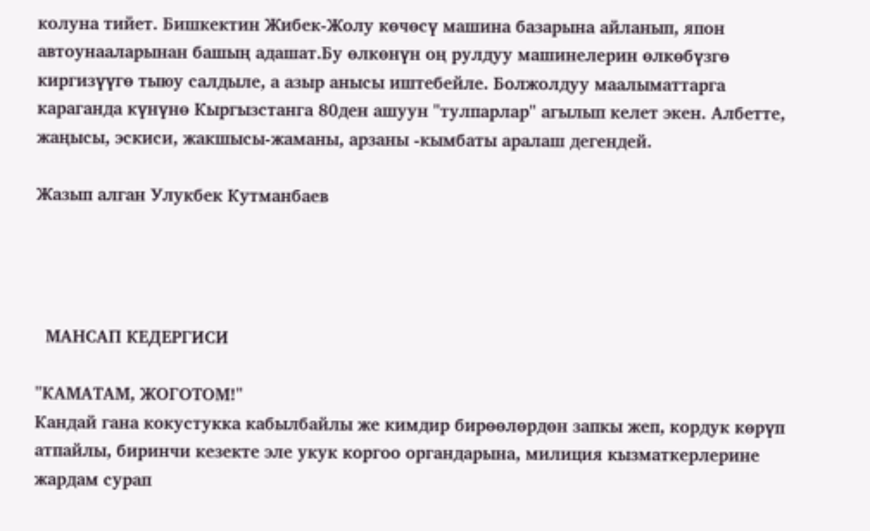колуна тийет. Бишкектин Жибек-Жолу көчөсү машина базарына айланып, япон автоунааларынан башың адашат.Бу өлкөнүн оң рулдуу машинелерин өлкөбүзгө киргизүүгө тыюу салдыле, а азыр анысы иштебейле. Болжолдуу маалыматтарга караганда күнүнө Кыргызстанга 80ден ашуун "тулпарлар" агылып келет экен. Албетте, жаңысы, эскиси, жакшысы-жаманы, арзаны -кымбаты аралаш дегендей.

Жазып алган Улукбек Кутманбаев




  МАНСАП КЕДЕРГИСИ

"КАМАТАМ, ЖОГОТОМ!"
Кандай гана кокустукка кабылбайлы же кимдир бирөөлөрдөн запкы жеп, кордук көрүп атпайлы, биринчи кезекте эле укук коргоо органдарына, милиция кызматкерлерине жардам сурап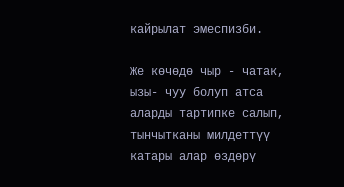кайрылат эмеспизби.

Же көчөдө чыр - чатак, ызы- чуу болуп атса аларды тартипке салып, тынчытканы милдеттүү катары алар өздөрү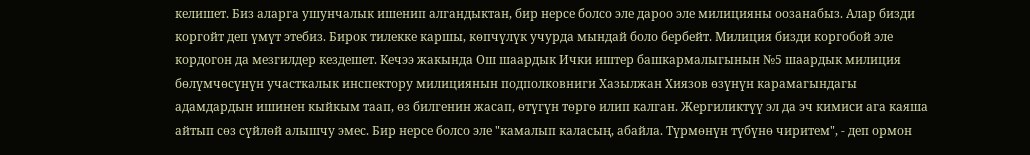келишет. Биз аларга ушунчалык ишенип алгандыктан, бир нерсе болсо эле дароо эле милицияны оозанабыз. Алар бизди коргойт деп үмүт этебиз. Бирок тилекке каршы, көпчүлүк учурда мындай боло бербейт. Милиция бизди коргобой эле кордогон да мезгилдер кездешет. Кечээ жакында Ош шаардык Ички иштер башкармалыгынын №5 шаардык милиция бөлүмчөсүнүн участкалык инспектору милициянын подполковниги Хазылжан Хиязов өзүнүн карамагындагы адамдардын ишинен кыйкым таап, өз билгенин жасап, өтүгүн төргө илип калган. Жергиликтүү эл да эч кимиси ага каяша айтып сөз сүйлөй алышчу эмес. Бир нерсе болсо эле "камалып каласың, абайла. Түрмөнүн түбүнө чиритем", - деп ормон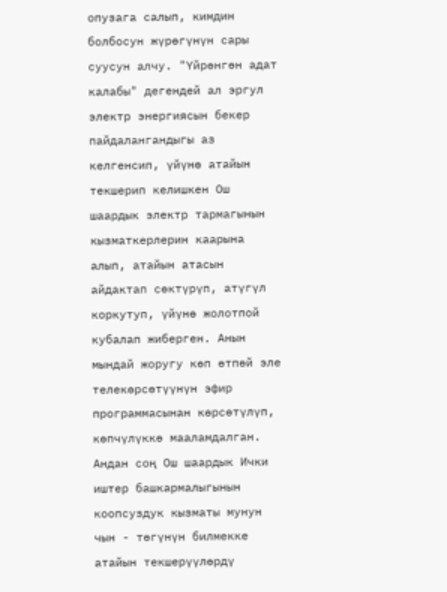опузага салып, кимдин болбосун жүрөгүнүн сары суусун алчу. "Үйрөнгөн адат калабы" дегендей ал эргул электр энергиясын бекер пайдалангандыгы аз келгенсип, үйүнө атайын текшерип келишкен Ош шаардык электр тармагынын кызматкерлерин каарына алып, атайын атасын айдактап сөктүрүп, атүгүл коркутуп, үйүнө жолотпой кубалап жиберген. Анын мындай жоругу көп өтпөй эле телекөрсөтүүнүн эфир программасынан көрсөтүлүп, көпчүлүккө мааламдалган. Андан соң Ош шаардык Ички иштер башкармалыгынын коопсуздук кызматы мунун чын - төгүнүн билмекке атайын текшерүүлөрдү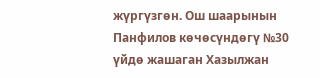жүргүзгөн. Ош шаарынын Панфилов көчөсүндөгү №30 үйдө жашаган Хазылжан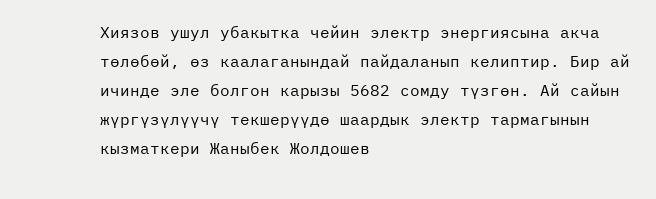Хиязов ушул убакытка чейин электр энергиясына акча төлөбөй, өз каалаганындай пайдаланып келиптир. Бир ай ичинде эле болгон карызы 5682 сомду түзгөн. Ай сайын жүргүзүлүүчү текшерүүдө шаардык электр тармагынын кызматкери Жаныбек Жолдошев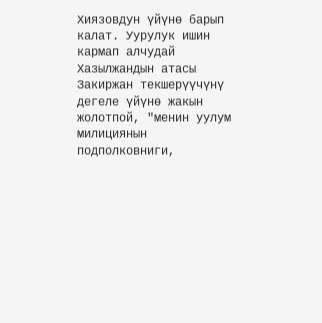Хиязовдун үйүнө барып калат. Уурулук ишин кармап алчудай Хазылжандын атасы Закиржан текшерүүчүнү дегеле үйүнө жакын жолотпой, "менин уулум милициянын подполковниги,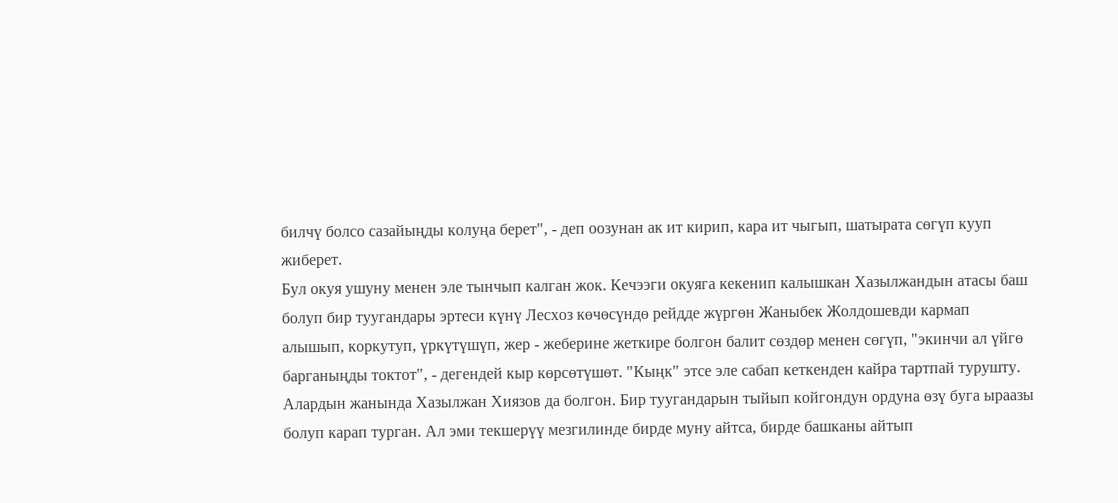билчү болсо сазайыңды колуңа берет", - деп оозунан ак ит кирип, кара ит чыгып, шатырата сөгүп кууп жиберет.
Бул окуя ушуну менен эле тынчып калган жок. Кечээги окуяга кекенип калышкан Хазылжандын атасы баш болуп бир туугандары эртеси күнү Лесхоз көчөсүндө рейдде жүргөн Жаныбек Жолдошевди кармап алышып, коркутуп, үркүтүшүп, жер - жеберине жеткире болгон балит сөздөр менен сөгүп, "экинчи ал үйгө барганыңды токтот", - дегендей кыр көрсөтүшөт. "Кыңк" этсе эле сабап кеткенден кайра тартпай турушту. Алардын жанында Хазылжан Хиязов да болгон. Бир туугандарын тыйып койгондун ордуна өзү буга ыраазы болуп карап турган. Ал эми текшерүү мезгилинде бирде муну айтса, бирде башканы айтып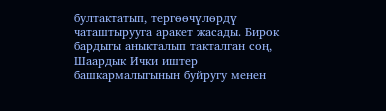бултактатып, тергөөчүлөрдү чаташтырууга аракет жасады. Бирок бардыгы аныкталып такталган соң, Шаардык Ички иштер башкармалыгынын буйругу менен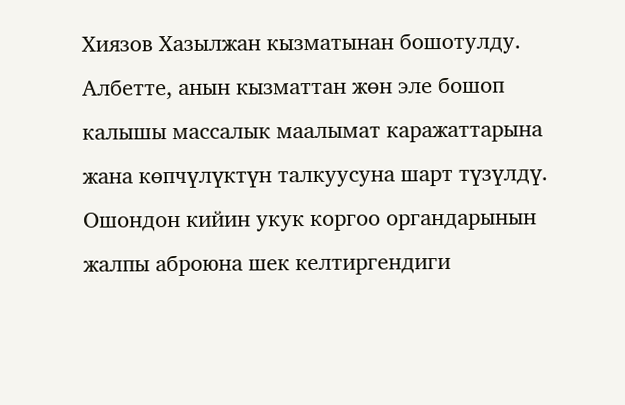Хиязов Хазылжан кызматынан бошотулду. Албетте, анын кызматтан жөн эле бошоп калышы массалык маалымат каражаттарына жана көпчүлүктүн талкуусуна шарт түзүлдү. Ошондон кийин укук коргоо органдарынын жалпы аброюна шек келтиргендиги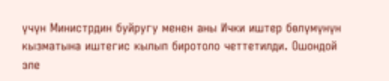үчүн Министрдин буйругу менен аны Ички иштер бөлүмүнүн кызматына иштегис кылып биротоло четтетилди. Ошондой эле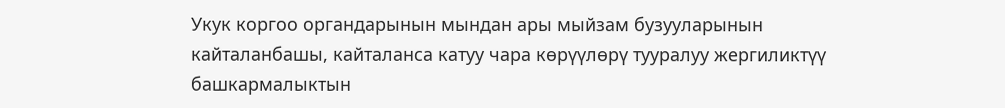Укук коргоо органдарынын мындан ары мыйзам бузууларынын кайталанбашы, кайталанса катуу чара көрүүлөрү тууралуу жергиликтүү башкармалыктын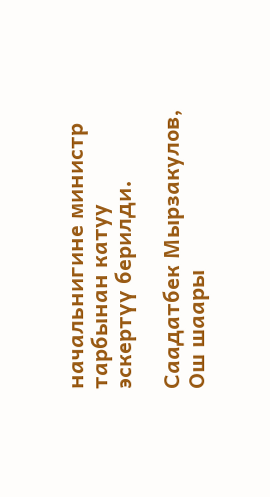начальнигине министр тарбынан катуу эскертүү берилди.

Саадатбек Мырзакулов, Ош шаары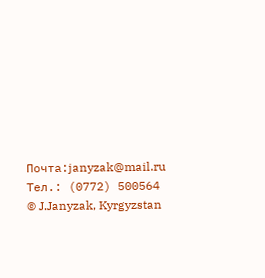Почта:janyzak@mail.ru
Тел.: (0772) 500564
© J.Janyzak, Kyrgyzstan